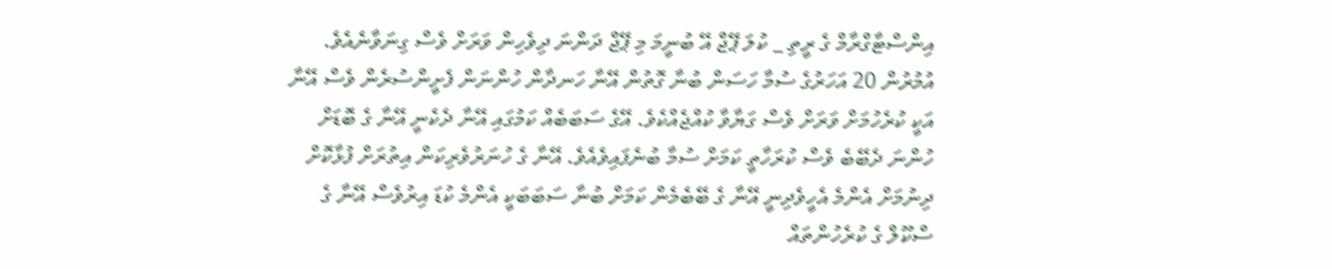އިންސްޓާގްރާމް ގެ ރީތި _ ކުލަ ޕޭޖް އޭ ބުނީމަ މި ޕޭޖް ދަންނަ ދިވެހިން ވަރަށް ވެސް ގިނަވާނެއެވެ. އުމުރުން 20 އަހަރުގެ ސުމާ ހަސަން ބުނާ ގޮތުން އޭނާ ހަނދާން ހުންނަން ފެށީންސުރެން ވެސް އޭނާ އަކީ ކުރެހުމަށް ވަރަށް ވެސް ގަޔާވާ ކުއްޖެއްކެވެ. އޭގެ ސަބަބެއް ކަމުގައި އޭނާ ދެކެނީ އޭނާ ގެ ބޮޑަށް ހުންނަ ދެބޭބެ ވެސް ކުރަހާތީ ކަމަށް ސުމާ ބުނެފައިވެއެވެ. އޭނާ ގެ ހުނަރުވެރިކަން އިތުރަށް ފުޅާކޮށް ދިނުމަށް އެންމެ އެހީވެދިނީ އޭނާ ގެ ބޭބެމެން ކަމަށް ބުނާ ސަބަބަކީ އެންމެ ކުޑަ އިރުވެސް އޭނާ ގެ ސްކޫލް ގެ ކުރެހުންތައް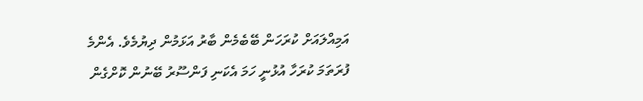އަމިއްލައަށް ކުރަހަން ބޭބެމެން ބާރު އަޅަމުން ދިޔުމެވެ. އެންމެ ފުރަތަމަ ކުރަހާ އުޅުނީ ހަމަ އެކަނި ފަންސޫރު ބޭނުން ކޮށްގެން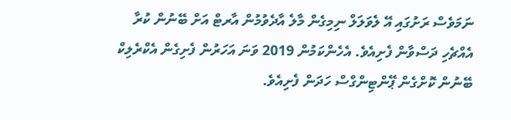ނަމަވެސް ރަށުގައި އޭ ލެވަލަލް ނިމިގެން މާލެ އާދެވުމުން އާރޓް އަށް ބޭނުން ކުރާ އެއްޗެހި ދަސްވާން ފެށިއެވެ. އެހެންކަމުން 2019 ވަނަ އަހަރުން ފެށިގެން އެކްރެލިކް ބޭނުން ކޮށްގެން ޕޭންޓިންގްސް ހަދަން ފެށިއެވެ.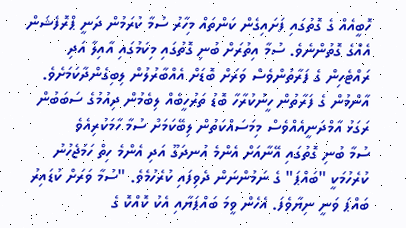ހޮބީއެއް ގެ ގޮތުގައި ފަށައިގެން ކަންތައް މިހާރު ސުމާ ކުރަމުން ދަނީ ޕްރޮފެޝަން އެއްގެ ގޮތުންނެވެ. ސުމާ އިތުރަށް ބުނި ގޮތުގައި މިކަމުގައި އާއިލާ އަދި ރައްޓެހިން ގެ ފަރާތުންވެސް ވަރަށް ބޮޑަށް އެއްބާރުލުން ލިބިގެންދާކަމަށެވެ. އާންމުން ގެ ފަރާތުން ހީނުކުރާހާ ބޮޑު ތަރުހީބެއް ލިބެމުން ދިއުމުގެ ސަބަބުން ރަގަޅު އާމްދަނީއެއްވެސް މިމަސައްކަތުން ލިބޭކަމަށް ސުމާ ހާމަކުރިއެވެ
ސުމާ ބުނި ގޮތުގައި އޭނާއަށް އެންމެ އުނދަގޫ އަދި އެންމެ ހިތް ހަމަޖެހުނު ކުރެހުމަކީ "ބައްޕަ" ގެ ނަމުންނަން ދެވިފައި ކުރެހުމެވެ. "ސުމާ ވަރަށް ކުޑައިރު ބައްޕަ ވަނީ ނިޔާވެފަ. އެހެން ވީމަ ބައްޕަޔާއި އެކު ކޮއްކޮ ގެ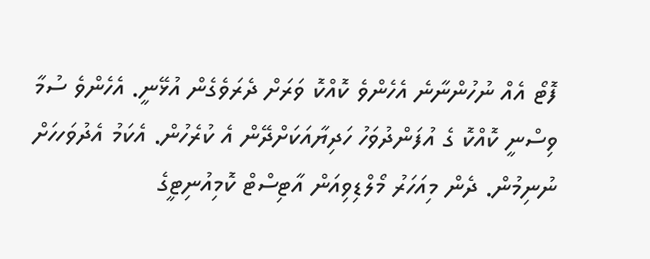ފޮޓޯ އެއް ނުހުންނާނެ އެހެންވެ ކޮއްކޮ ވަރަށް ދެރަވެގެން އުޅޭނީ. އެހެންވެ ސުމާ ވިސްނީ ކޮއްކޮ ގެ އުފަންދުވަހު ހަދިޔާއަކަށްދޭން އެ ކުރެހުން. އެކަމު އެދުވަހހަށް ނުނިމުން. ދެން މިއަހަރު މޯލްޑިވިއަން އާޓިސްޓް ކޮމިއުނިޓީގެ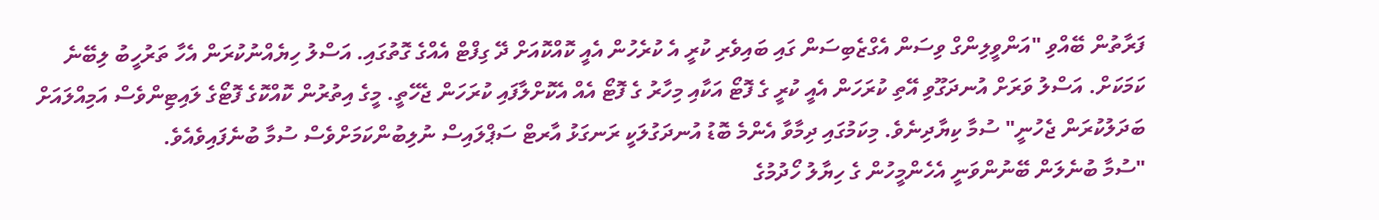ފަރާތުން ބޭއްވި "އަންވީލިންގް ވިސަން އެގްޒެބިސަން ގައި ބައިވެރި ކުރީ އެ ކުރެހުން އެއީ ކޮއްކޮއަށް ދޭ ގިފްޓް އެއްގެ ގޮތުގައި. އަސްލު ހިޔެއްނުކުރަން އެހާ ތަރުހީބު ލިބޭނެ ކަމަކަށް. އަސްލު ވަރަށް އުނދަގޫވި އޭތި ކުރަހަން އެއީ ކުރީ ގެ ފޮޓޯ އަކާއި މިހާރު ގެ ފޮޓޯ އެއް އެކޮށްލާފައި ކުރަހަން ޖެހޭތީ. މީގެ އިތުރުން ކޮއްކޮގެ ފޮޓޯގެ ލައިޓިންވެސް އަމިއްލައަށް ބަދަލުކުރަން ޖެހުނީ" ސުމާ ކިޔާދިނެވެ. މިކަމުގައި ދިމާވާ އެންމެ ބޮޑު އުނދަގުލަކީ ރަނގަޅު އާރޓް ސަޕްލައިސް ނުލިބުންކަމަށްވެސް ސުމާ ބުނެފައިވެއެވެ.
"ސުމާ ބުނެލަން ބޭނުންވަނީ އެހެންމީހުން ގެ ހިޔާލު ހޯދުމުގެ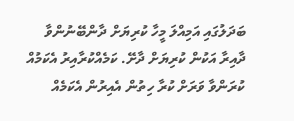ބަދަލުގައި އަމިއްލަ މީހާ ކުރިޔަށް ދާންބޭނުންވާ ދާއިރާ އަކުން ކުރިޔަށް ދާށޭ. ކަމެއްކުރާއިރު އެކަމުއް ކުރަންވާ ވަރަށް ކުރާ ހިތުން އެއިރުން އެކަމެއް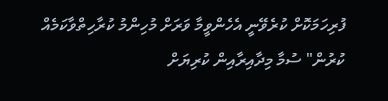ފުރިހަމަކޮށް ކުރެވޭނީ އެހެންވީމާ ވަރަށް މުހިންމު ކުރާހިތްވާކަމެއް ކުރުން" ސުމާ މިދާއިރާއިން ކުރިޔަށް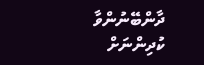ދާންބޭނުންވާ ކުދިންނަށް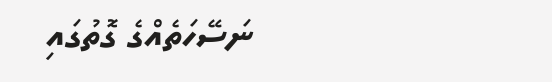ނަސޭހަތެއްގެ ގޮތުގައި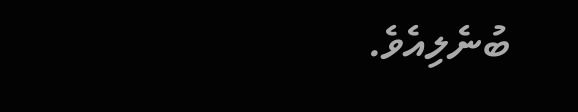ބުނެލިއެވެ.